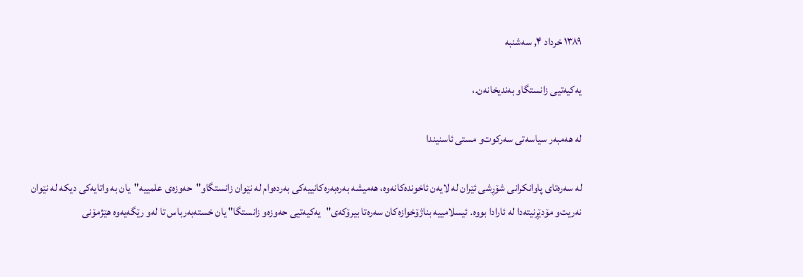۱۳۸۹ خرداد ۴, سه‌شنبه

یه‌كیه‌تیی‌ زانستگا‌و به‌ندیخانه‌ن.،

له‌ هه‌مبه‌ر سیاسه‌تی‌ سه‌ركوت‌و مستی‌ ئاسنیندا

له‌ سه‌ره‌تای‌ پاوانكرانی‌ شۆڕشی‌ ئێران له‌ لایه‌ن ئاخونده‌كانه‌وه‌، هه‌میشه‌ به‌ره‌به‌ره‌كانییه‌كی‌ به‌رده‌وام له‌ نێوان زانستگا‌و"حه‌وزه‌ی‌ علمییه‌"یان به‌ واتایه‌كی‌ دیكه‌ له‌ نێوان نه‌ریت‌و مۆدێڕنیته‌دا له‌ ئارادا بووه‌. ئیسلامییه‌ بناژۆخوازه‌كان سه‌ره‌تا بیرۆكه‌ی‌"یه‌كیه‌تیی‌ حه‌وزه‌‌و زانستگا" یان خسته‌به‌رباس تا له‌‌و رێگه‌یه‌وه‌ هێژمۆنی‌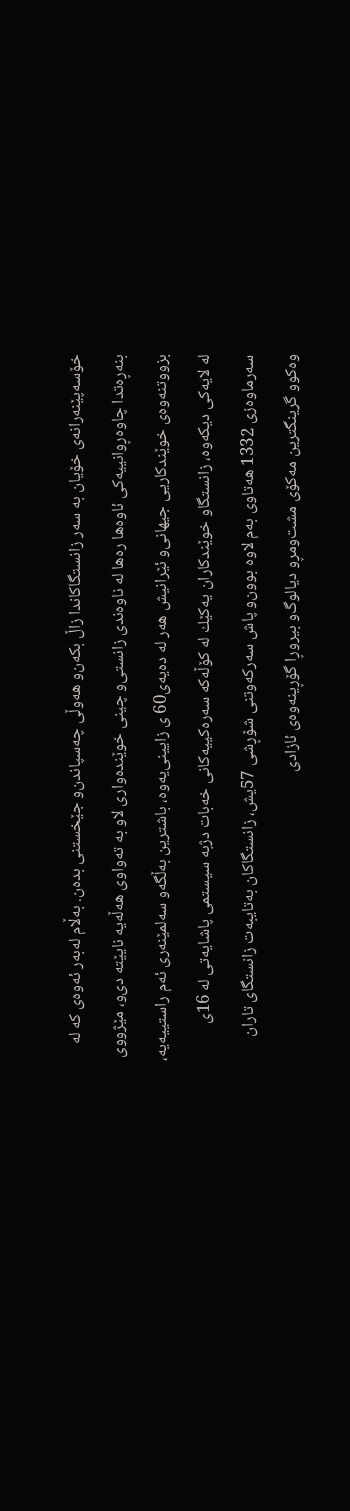خۆسه‌پێنه‌رانه‌ی‌ خۆیان به‌ سه‌ر زانستگاكاندا زاڵ بكه‌ن‌و هه‌وڵی‌ چه‌سپاندن‌و جێخستنی‌ بده‌ن. به‌ڵام له‌به‌ر ئه‌وه‌ی‌ كه‌ له‌ بنه‌ڕه‌تدا چاوه‌ڕوانییه‌كی‌ ئاوه‌ها ره‌ها له‌ ناوه‌ندی‌ زانستی‌‌و چینی‌ خوێنده‌واری‌ لاو به‌ ته‌واوی‌ هه‌ڵه‌یه‌ نایێته‌ دی‌‌و، مێژووی‌ بزووتنه‌وه‌ی‌ خوێندكاریی‌ جیهانی‌‌و ئێرانیش هه‌ر له‌ ده‌یه‌ی‌60 ی‌ زایینی‌یه‌وه‌، باشترین به‌ڵگه‌‌و سه‌لمێنه‌ری‌ ئه‌م راستییه‌یه‌، له‌ لایه‌كی‌ دیكه‌وه‌، زانستگا‌و خوێندكاران یه‌كێك له‌ كۆڵه‌كه‌ سه‌ره‌كییه‌كانی‌ خه‌بات دژبه‌ سیستمی‌ پاشایه‌تی‌ له‌ 16ی‌ سه‌رماوه‌زی‌ 1332 هه‌تاوی‌ به‌م لاوه‌ بوون‌و پاش سه‌ركه‌وتنی‌ شۆڕشی‌ 57یش، زانستگاكان به‌تایبه‌ت زانستگای‌ تاران وه‌كوو گرینگترین مه‌كۆی‌ مشت‌ومڕو دیالوگ‌و بیروڕا گۆڕینه‌وه‌ی‌ ئازادی‌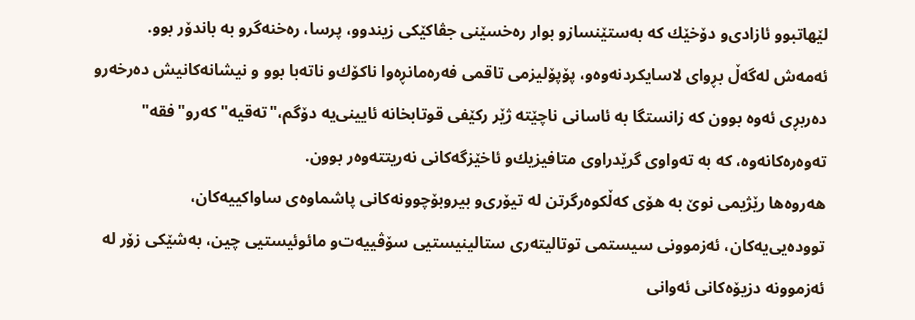لێهاتبوو ئازادی‌‌و دۆخێك كه‌ به‌ستێنساز‌و بوار ره‌خسێنی‌ جڤاكێكی‌ زیندوو، پرسا، ره‌خنه‌گر‌و به‌ باندۆر بوو. ئه‌مه‌ش له‌گه‌ڵ بڕوای‌ لاسایكردنه‌وه‌‌و، پۆپۆلیزمی‌ تاقمی‌ فه‌ره‌مانڕه‌وا ناكۆك‌و ناته‌با بوو ‌و نیشانه‌كانیش ده‌رخه‌ر‌و ده‌ربڕی‌ ئه‌وه‌ بوون كه‌ زانستگا به‌ ئاسانی‌ ناچێته‌ ژێر ركێفی‌ قوتابخانه‌ ئایینی‌یه‌ دۆگم،"ته‌قیه‌"كه‌ر‌و"فقه" ته‌وه‌ره‌كانه‌وه‌، كه‌ به‌ ته‌واوی‌ گرێدراوی‌ متافیزیك‌و ئاخێزگه‌كانی‌ نه‌ریتته‌وه‌ر بوون.
هه‌روه‌ها رێژیمی‌ نوێ‌ به‌ هۆی‌ كه‌ڵكوه‌رگرتن له‌ تیۆری‌‌و بیروبۆچوونه‌كانی‌ پاشماوه‌ی‌ ساواكییه‌كان، تووده‌یی‌یه‌كان، ئه‌زموونی‌ سیستمی‌ توتالیته‌ری‌ ستالینیستیی‌ سۆڤییه‌ت‌و مائوئیستیی‌ چین، به‌شێكی‌ زۆر له‌ ئه‌زموونه‌ دزیۆه‌كانی‌ ئه‌وانی‌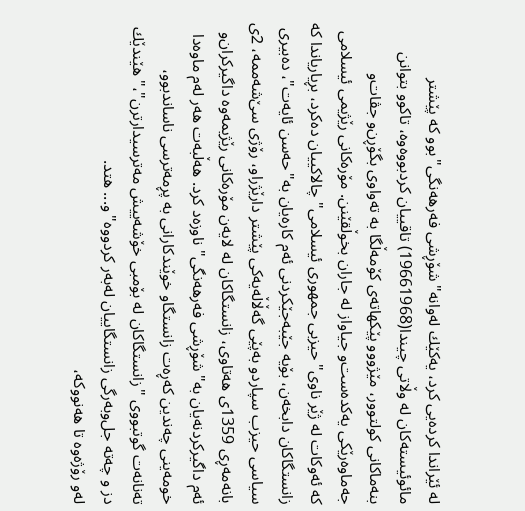له‌ ئێراندا كرده‌یی‌ كرد، یه‌كێك له‌وانه‌"شۆڕشی‌ فه‌رهه‌نگی‌"بوو كه‌ پێشتر مائوئیسته‌كان له‌ وڵاتی‌ چیندا(19661968) تاقییان كردبووه‌وه‌، تاكوو بتوانن بنه‌ماكانی‌ كولتوور، مێژوو‌و پێكهاته‌ی‌ كۆمه‌ڵگا به‌ ته‌واوی‌ بگۆڕن‌و جڤات‌و جه‌ماوه‌رێكی‌ یه‌كده‌ست‌و جیاواز له‌ جاران بخوڵقێنن. مۆره‌كانی‌ رێژیمی‌ ئیسلامی كه‌ ئه‌وكات له‌ ژێر ناوی‌"حیزبی‌ جمهوری‌ ئیسلامی‌" چالاكییان ده‌كرد، بڕیاریاندا كه‌ زانستگاكان دابخه‌ن، بۆیه‌ جێبه‌جێكردنی‌ ئه‌م كاره‌یان به‌"حه‌سن ئایه‌ت"، ده‌بیری‌ سیاسی‌ حیزب سپارد‌و به‌پێی‌ گه‌ڵاڵه‌یه‌كی‌ پێشتر دارێژراو، رۆژی‌ سێ‌شه‌ممه‌، 2ی‌ بانه‌مه‌ڕی‌ 1359ی‌ هه‌تاوی‌، زانستگاكان له‌ لایه‌ن مۆره‌كانی‌ رێژیمه‌وه‌ داگیركران‌و ئه‌م داگیركردنه‌یان به‌"شۆڕشی‌ فه‌رهه‌نگی‌" ناوزه‌د كرد. هه‌ڵبه‌ت هه‌ر له‌م ماوه‌دا خومه‌ینی‌ چه‌ندین كه‌ڕه‌ت زانستگا‌و خوێندكارانی‌ به‌ پڕمه‌ترسی‌ ناساندبوو، ته‌نانه‌ت گوتبووی‌ "زانستگاكان له‌ بۆمبی‌ خۆشه‌ییش مه‌ترسیدارترن"،"هێندێك دز ‌و چه‌ته‌ جل‌وبه‌رگی‌ زانستگاییان له‌به‌ر كردووه‌"و... هتد.
له‌و رۆژه‌وه‌ تا هه‌نووكه‌،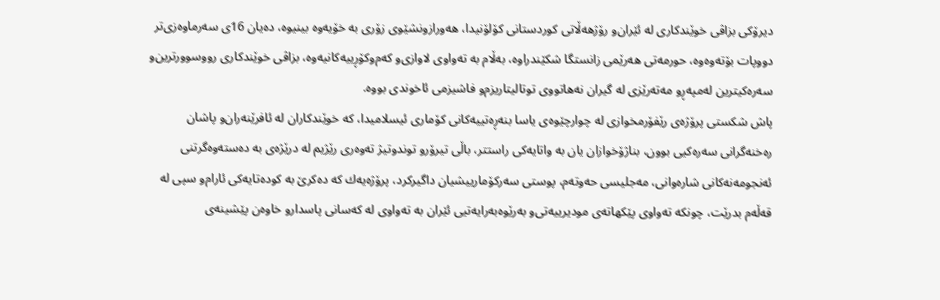دیرۆكی‌ بزاڤی‌ خوێندكاری‌ له‌ ئێران‌و رۆژهه‌ڵاتی‌ كوردستانی‌ كۆلۆنیدا، هه‌وراز‌ونشێوی‌ زۆری‌ به‌ خۆیه‌وه‌ بینیوه‌، ده‌یان 16ی‌ سه‌رماوه‌زی‌تر دووپات بۆته‌وه‌وه‌، حورمه‌تی‌ هه‌رێمی‌ زانستگا شكێندراوه‌، به‌ڵام به‌ ته‌واوی‌ لاوازی‌‌و كه‌م‌وكۆڕییه‌كانیه‌وه‌، بزاڤی‌ خوێندكاری‌ رووسوورترین‌و سه‌ره‌كیترین له‌مپه‌ڕ‌و مه‌ته‌رێزی‌ له‌ گیران نه‌هاتووی‌ توتالیتاریزم‌و فاشیزمی‌ ئاخوندی‌ بووه‌.
پاش شكستی‌ پرۆژه‌ی‌ رێفۆرمخوازی‌ له‌ چوارچێوه‌ی‌ یاسا بنه‌ڕه‌تییه‌كانی‌ كۆماری‌ ئیسلامیدا، كه‌ خوێندكاران له‌ ئافرێنه‌ران‌و پاشان ره‌خنه‌گرانی‌ سه‌ره‌كیی‌ بوون، بناژۆخوازان یان به‌ واتایه‌كی‌ راستتر، باڵی‌ تیرۆر‌و توند‌وتیژ ته‌وه‌ری‌ رێژیم له‌ درێژه‌ی‌ به‌ ده‌سته‌وه‌گرتنی‌ ئه‌نجومه‌نه‌كانی‌ شاره‌وانی‌، مه‌جلیسی‌ حه‌وته‌م، پوستی‌ سه‌ركۆمارییشیان داگیركرد، پرۆژه‌یه‌ك كه‌ ده‌كرێ‌ به‌ كوده‌تایه‌كی‌ ئارام‌و سپی‌ له‌ قه‌ڵه‌م بدرێت، چونكه‌ ته‌واوی‌ پێكهاته‌ی‌ مودیرییه‌تی‌‌و به‌رێوه‌به‌رایه‌تیی‌ ئێران به‌ ته‌واوی‌ له‌ كه‌سانی‌ پاسدار‌و خاوه‌ن پێشینه‌ی‌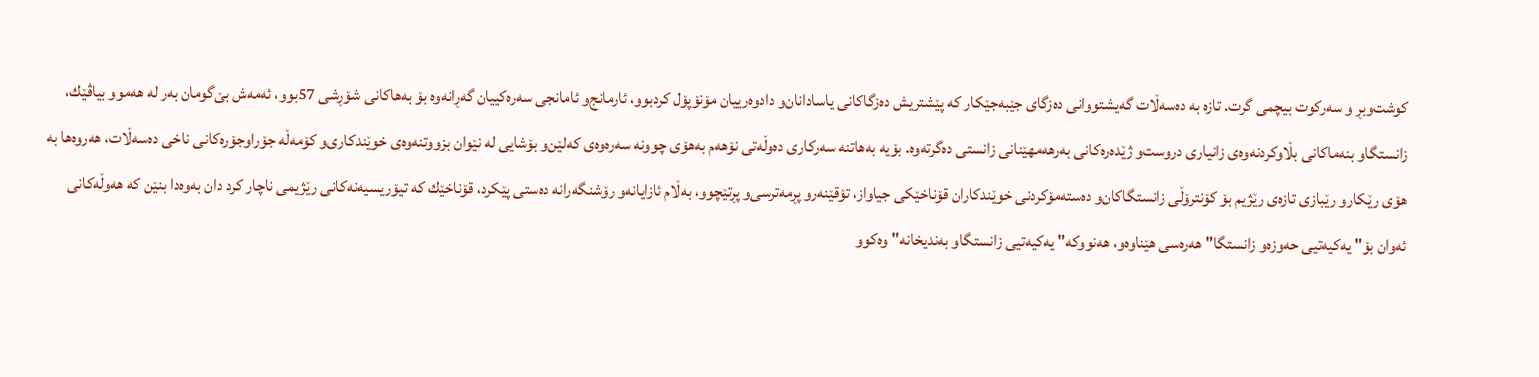كوشت‌وبڕ ‌و سه‌ركوت بیچمی‌ گرت. تازه‌ به‌ ده‌سه‌ڵات گه‌یشتووانی‌ ده‌زگای‌ جێبه‌جێكار كه‌ پێشتریش ده‌زگاكانی‌ یاسادانان‌و دادوه‌رییان مۆنۆپۆل كردبوو، ئارمانج‌و ئامانجی‌ سه‌ره‌كییان گه‌ڕانه‌وه‌ بۆ به‌هاكانی‌ شۆڕشی‌ 57بوو، ئه‌مه‌ش بێ‌گومان به‌ر له‌ هه‌موو بیاڤێك، زانستگا‌و بنه‌ماكانی‌ بڵاوكردنه‌وه‌ی‌ زانیاری‌ دروست‌و ژێده‌ره‌كانی‌ به‌رهه‌مهێنانی‌ زانستی‌ ده‌گرته‌وه‌. بۆیه‌ به‌هاتنه‌ سه‌ركاری‌ ده‌وڵه‌تی‌ نۆهه‌م به‌هۆی‌ چوونه‌ سه‌ره‌وه‌ی‌ كه‌لێن‌و بۆشایی‌ له‌ نێوان بزووتنه‌وه‌ی‌ خوێندكاری‌‌و كۆمه‌ڵه‌ جۆراوجۆره‌كانی‌ ناخی‌ ده‌سه‌ڵات، هه‌روه‌ها به‌ هۆی‌ رێكار‌و رێبازی‌ تازه‌ی‌ رێژیم بۆ كۆنترۆڵی‌ زانستگاكان‌و ده‌سته‌مۆكردنی‌ خوێندكاران قۆناخێكی‌ جیاواز، تۆقێنه‌ر‌و پڕمه‌ترسی‌‌و پڕتێچوو، به‌ڵام ئازایانه‌‌و رۆشنگه‌رانه‌ ده‌ستی‌ پێكرد، قۆناخێك كه‌ تیۆریسیه‌نه‌كانی‌ رێژیمی‌ ناچار كرد دان به‌وه‌دا بنێن كه‌ هه‌وڵه‌كانی‌ ئه‌وان بۆ" یه‌كیه‌تیی‌ حه‌وزه‌‌و زانستگا" هه‌ره‌سی‌ هێناوه‌و، هه‌نووكه‌" یه‌كیه‌تیی‌ زانستگا‌و به‌ندیخانه‌" وه‌كوو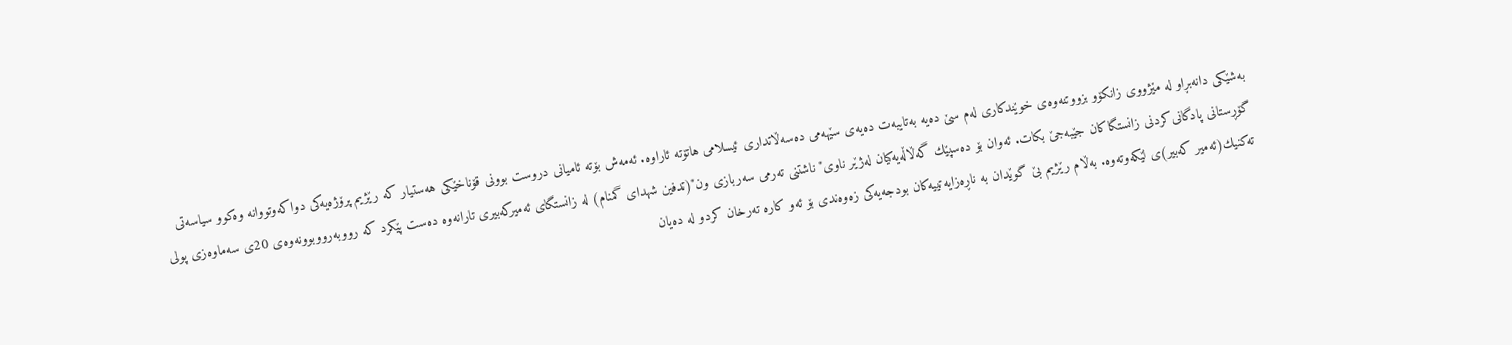به‌شێكی‌ دانه‌بڕاو له‌ مێژووی‌ زانكۆ‌و بزووتنه‌وه‌ی‌ خوێندكاری‌ له‌م سێ‌ ده‌یه‌ به‌تایبه‌ت ده‌یه‌ی‌ سێهه‌می‌ ده‌سه‌ڵاتداری‌ ئیسلامی‌ هاتۆته‌ ئاراوه‌. ئه‌مه‌ش بۆته‌ ئامیانی‌ دروست بوونی‌ قۆناخێكی‌ هه‌ستیار كه‌ رێژیم پرۆژه‌یه‌كی‌ دواكه‌وتووانه‌ وه‌كوو سیاسه‌تی‌ گۆڕستانی‌ پادگانی‌كردنی‌ زانستگاكان جێبه‌جێ‌ بكات. ئه‌وان بۆ ده‌سپێك گه‌ڵاڵه‌یه‌كیان له‌ژێر ناوی‌" ناشتنی‌ ته‌رمی‌ سه‌ربازی‌ ون"(تدفین شهدای‌ گمنام) له‌ زانستگای‌ ئه‌میركه‌بیری‌ تارانه‌وه‌ ده‌ست پێكرد كه‌ رووبه‌رووبوونه‌وه‌ی‌ 20ی‌ سه‌ماوه‌زی‌ پولی‌ ته‌كنیك(ئه‌میر كه‌بیر)ی‌ لێكه‌وته‌وه‌. به‌ڵام رێژیم بێ‌ گوێدان به‌ ناڕه‌زایه‌تییه‌كان بودجه‌یه‌كی‌ زه‌وه‌ندی‌ بۆ ئه‌و كاره‌ ته‌رخان كرد‌و له‌ ده‌یان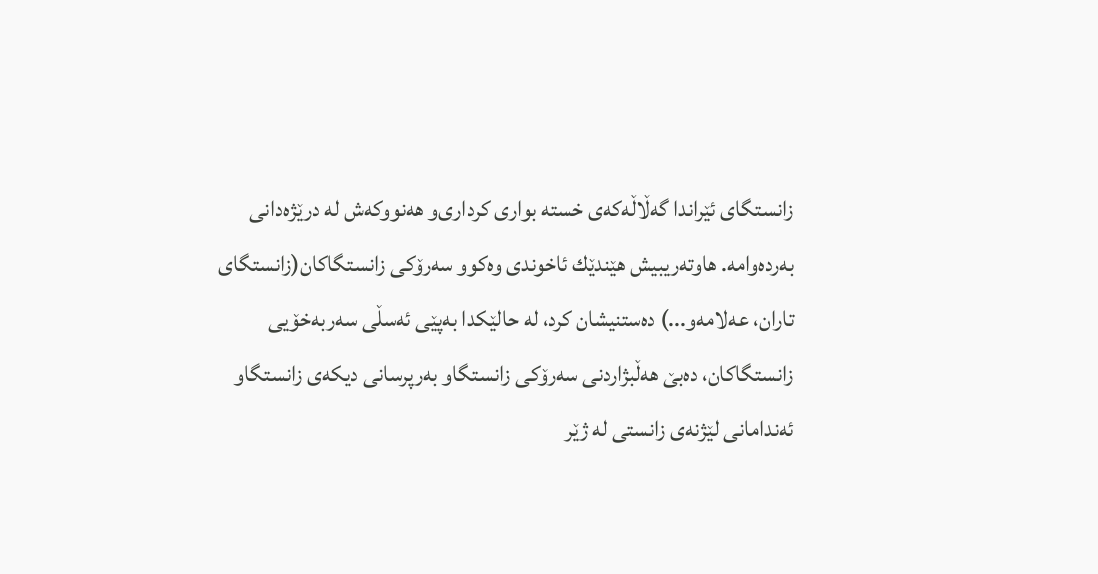زانستگای‌ ئێراندا گه‌ڵاڵه‌كه‌ی‌ خسته‌ بواری‌ كرداری‌‌و هه‌نووكه‌ش له‌ درێژه‌دانی‌ به‌رده‌وامه‌. هاوته‌ریبیش هێندێك ئاخوندی‌ وه‌كوو سه‌رۆكی‌ زانستگاكان(زانستگای‌ تاران، عه‌لامه‌و...) ده‌ستنیشان كرد، له‌ حالێكدا به‌پێی‌ ئه‌سڵی‌ سه‌ربه‌خۆیی‌ زانستگاكان، ده‌بێ‌ هه‌ڵبژاردنی‌ سه‌رۆكی‌ زانستگا‌و به‌رپرسانی‌ دیكه‌ی‌ زانستگا‌و ئه‌ندامانی‌ لێژنه‌ی‌ زانستی‌ له‌ ژێر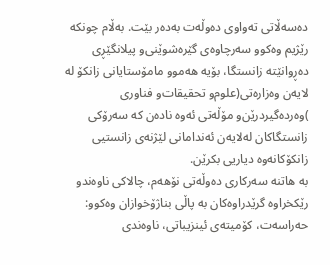ده‌سه‌ڵاتی‌ ته‌واوی‌ ده‌وڵه‌ت به‌ده‌ر بێت. به‌ڵام چونكه‌ رێژیم وه‌كوو سه‌رچاوه‌ی‌ گێره‌شوێنی‌‌و پیلانگێڕی‌ ده‌ڕوانێته‌ زانستگا، بۆیه‌ هه‌موو مامۆستایانی‌ زانكۆ له‌ لایه‌ن وه‌زاره‌تی‌(علوم‌و تحقیقات‌و فناوری‌ )وه‌رده‌گیردرێن‌و مۆڵه‌تی‌ ئه‌وه‌ ناده‌ن كه‌ سه‌رۆكی‌ زانستگاكان له‌لایه‌ن ئه‌ندامانی‌ لێژنه‌ی‌ زانستیی‌ زانكۆكانه‌وه‌ دیاریی‌ بكرێن.
به‌ هاتنه‌ سه‌ركاری‌ ده‌وڵه‌تی‌ نۆهه‌م، چالاكی‌ ناوه‌ند‌و رێكخراوه‌ گرێدراوه‌كان به‌ پاڵی‌ بناژۆخوازان وه‌كوو: حه‌راسه‌ت، كۆمیته‌ی‌ ئینزیباتی‌، ناوه‌ندی‌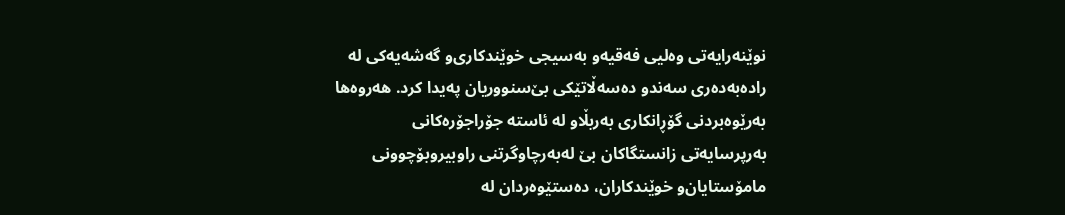نوێنه‌رایه‌تی‌ وه‌لیی‌ فه‌قیه‌‌و به‌سیجی‌ خوێندكاری‌‌و گه‌شه‌یه‌كی‌ له‌ راده‌به‌ده‌ری‌ سه‌ند‌و ده‌سه‌ڵاتێكی‌ بێ‌سنووریان په‌یدا كرد. هه‌روه‌ها به‌رێوه‌بردنی‌ گۆڕانكاری‌ به‌ربڵاو له‌ ئاسته‌ جۆراجۆره‌كانی‌ به‌رپرسایه‌تی‌ زانستگاكان بێ‌ له‌به‌رچاوگرتنی‌ راوبیروبۆچوونی‌ مامۆستایان‌و خوێندكاران، ده‌ستێوه‌ردان له‌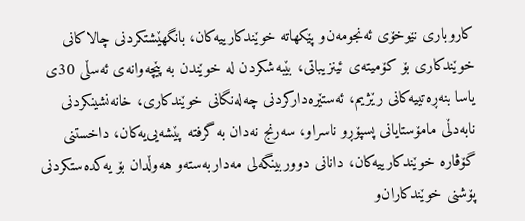كاروباری‌ نێوخۆی‌ ئه‌نجومه‌ن‌و پێكهاته‌ خوێندكارییه‌كان، بانگهێشتكردنی‌ چالاكانی‌ خوێندكاری‌ بۆ كۆمیته‌ی‌ ئینزیباتی‌، بێبه‌شكردن له‌ خوێندن به‌ پێچه‌وانه‌ی‌ ئه‌سڵی‌ 30ی‌ یاسا بنه‌ڕه‌تییه‌كانی‌ رێژیم، ئه‌ستێره‌داركردنی‌ چه‌له‌نگانی‌ خوێندكاری‌، خانه‌نشینكردنی‌ نابه‌دڵی‌ مامۆستایانی‌ پسپۆڕ‌و ناسراو، سه‌رنج نه‌دان به‌ گرفته‌ پێشه‌یی‌یه‌كان، داخستنی‌ گۆڤاره‌ خوێندكارییه‌كان، دانانی‌ دووربینگه‌لی‌ مه‌داربه‌سته‌‌و هه‌وڵدان بۆ یه‌كده‌ستكردنی‌ پۆشنی‌ خوێندكاران‌و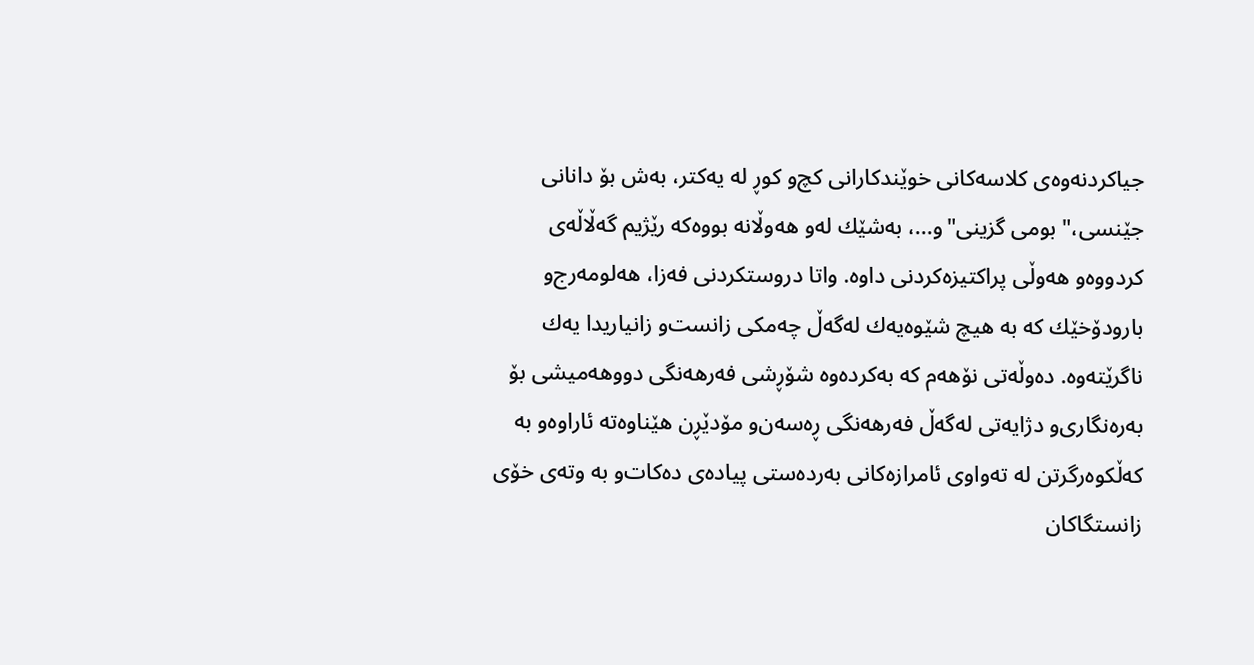جیاكردنه‌وه‌ی‌ كلاسه‌كانی‌ خوێندكارانی‌ كچ‌و كوڕ له‌ یه‌كتر، به‌ش بۆ دانانی‌ جێنسی‌،" بومی‌ گزینی‌"و...، به‌شێك له‌و هه‌وڵانه‌ بووه‌كه‌ رێژیم گه‌ڵاڵه‌ی‌ كردووه‌و هه‌وڵی‌ پراكتیزه‌كردنی‌ داوه‌. واتا دروستكردنی‌ فه‌زا، هه‌لومه‌رج‌و بارودۆخێك كه‌ به‌ هیچ شێوه‌یه‌ك له‌گه‌ڵ چه‌مكی‌ زانست‌و زانیاریدا یه‌ك ناگرێته‌وه‌. ده‌وڵه‌تی‌ نۆهه‌م كه‌ به‌كرده‌وه‌ شۆڕشی‌ فه‌رهه‌نگی‌ دووهه‌میشی‌ بۆ به‌ره‌نگاری‌‌و دژایه‌تی‌ له‌گه‌ڵ فه‌رهه‌نگی‌ ڕه‌سه‌ن‌و مۆدێڕن هێناوه‌ته‌ ئاراوه‌و به‌ كه‌ڵكوه‌رگرتن له‌ ته‌واوی‌ ئامرازه‌كانی‌ به‌رده‌ستی‌ پیاده‌ی‌ ده‌كات‌و به‌ وته‌ی‌ خۆی‌ زانستگاكان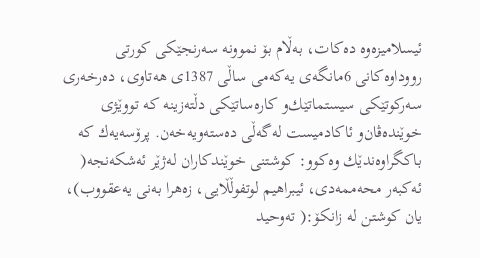ئیسلامیزه‌وه‌ ده‌كات، به‌ڵام بۆ نموونه‌ سه‌رنجێكی‌ كورتی‌ رووداوه‌كانی‌ 6مانگه‌ی‌ یه‌كه‌می‌ ساڵی‌ 1387ی‌ هه‌تاوی‌، ده‌رخه‌ری‌ سه‌ركوتێكی‌ سیستماتێك‌و كاره‌ساتێكی‌ دڵته‌زینه‌ كه‌ تووێژی‌ خوێنده‌ڤان‌و ئاكادمیست له‌گه‌ڵی‌ ده‌سته‌ویه‌خه‌ن. پرۆسه‌یه‌ك كه‌ باكگراوه‌ندێك وه‌كوو: كوشتنی‌ خوێندكاران له‌ژێر ئه‌شكه‌نجه‌( ئه‌كبه‌ر محه‌ممه‌دی‌، ئیبراهیم لوتفوڵڵایی‌، زه‌هرا به‌نی‌ یه‌عقووب)، یان كوشتن له‌ زانكۆ:( ته‌وحید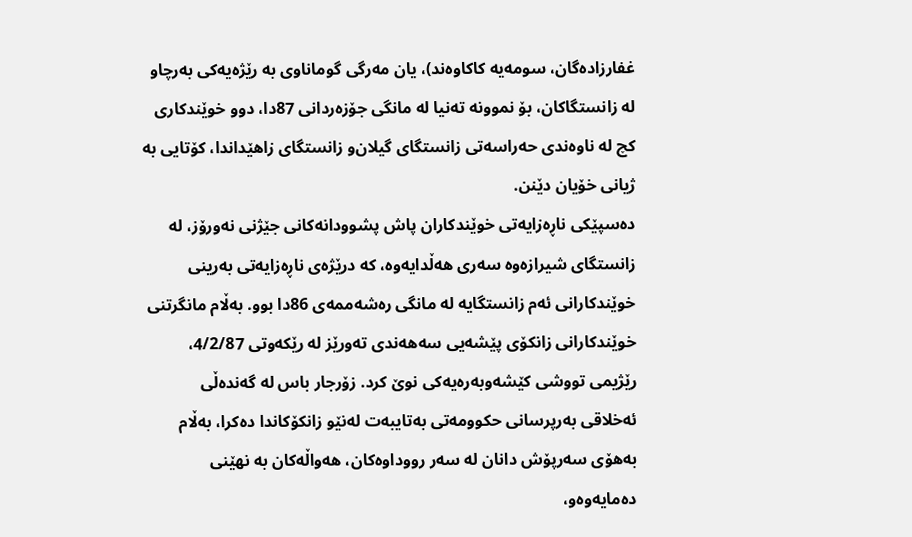غفارزاده‌گان، سومه‌یه‌ كاكاوه‌ند)، یان مه‌رگی‌ گوماناوی‌ به‌ رێژه‌یه‌كی‌ به‌رچاو له‌ زانستگاكان، بۆ نموونه‌ ته‌نیا له‌ مانگی‌ جۆزه‌ردانی‌ 87دا، دوو خوێندكاری‌ كچ له‌ ناوه‌ندی‌ حه‌راسه‌تی‌ زانستگای‌ گیلان‌و زانستگای‌ زاهێداندا، كۆتایی‌ به‌ ژیانی‌ خۆیان دێنن.
ده‌سپێكی‌ ناڕه‌زایه‌تی‌ خوێندكاران پاش پشوودانه‌كانی‌ جێژنی‌ نه‌ورۆز، له‌ زانستگای‌ شیرازه‌وه‌ سه‌ری‌ هه‌ڵدایه‌وه‌، كه‌ درێژه‌ی‌ ناڕه‌زایه‌تی‌ به‌رینی‌ خوێندكارانی‌ ئه‌م زانستگایه‌ له‌ مانگی‌ ره‌شه‌ممه‌ی‌ 86دا بوو. به‌ڵام مانگرتنی‌ خوێندكارانی‌ زانكۆی‌ پێشه‌یی‌ سه‌هه‌ندی‌ ته‌ورێز له‌ رێكه‌وتی‌ 4/2/87، رێژیمی‌ تووشی‌ كێشه‌وبه‌ره‌یه‌كی‌ نوێ‌ كرد. زۆرجار باس له‌ گه‌نده‌ڵی‌ ئه‌خلاقی‌ به‌رپرسانی‌ حكوومه‌تی‌ به‌تایبه‌ت له‌نێو زانكۆكاندا ده‌كرا، به‌ڵام به‌هۆی‌ سه‌رپۆش دانان له‌ سه‌ر رووداوه‌كان، هه‌واڵه‌كان به‌ نهێنی‌ ده‌مایه‌وه‌و،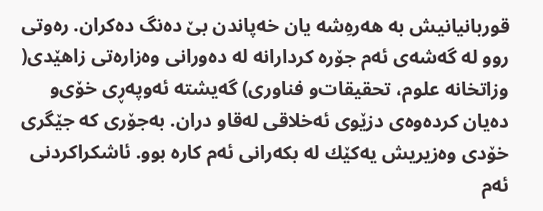قوربانیانیش به‌ هه‌ره‌ِشه‌ یان خه‌پاندن بێ‌ ده‌نگ ده‌كران. ره‌وتی‌ روو له‌ گه‌شه‌ی‌ ئه‌م جۆره‌ كردارانه‌ له‌ ده‌ورانی‌ وه‌زاره‌تی‌ زاهێدی‌( وزاتخانه‌ علوم، تحقیقات‌و فناوری‌) گه‌یشته‌ ئه‌وپه‌ڕی‌ خۆی‌‌و ده‌یان كرده‌وه‌ی‌ دزێوی‌ ئه‌خلاقی‌ له‌قاو دران. به‌جۆری‌ كه‌ جێگری‌ خۆدی‌ وه‌زیریش یه‌كێك له‌ بكه‌رانی‌ ئه‌م كاره‌ بوو. ئاشكراكردنی‌ ئه‌م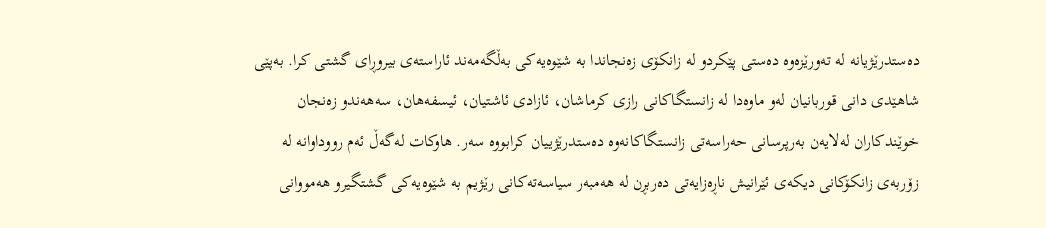ده‌ستدرێژیانه‌ له‌ ته‌ورێزه‌وه‌ ده‌ستی‌ پێكرد‌و له‌ زانكۆی‌ زه‌نجاندا به‌ شێوه‌یه‌كی‌ به‌ڵگه‌مه‌ند ئاراسته‌ی‌ بیروڕای‌ گشتی‌ كرا. به‌پێی‌ شاهێدی‌ دانی‌ قوربانیان له‌و ماوه‌دا له‌ زانستگاكانی‌ رازی‌ كرماشان، ئازادی‌ ئاشتیان، ئیسفه‌هان، سه‌هه‌ند‌و زه‌نجان خوێندكاران له‌لایه‌ن به‌رپرسانی‌ حه‌راسه‌تی‌ زانستگاكانه‌وه‌ ده‌ستدرێژییان كرابووه‌ سه‌ر. هاوكات له‌گه‌ڵ ئه‌م رووداوانه‌ له‌ زۆربه‌ی‌ زانكۆكانی‌ دیكه‌ی‌ ئێرانیش ناڕه‌زایه‌تی‌ ده‌ربڕن له‌ هه‌مبه‌ر سیاسه‌ته‌كانی‌ رێژیم به‌ شێوه‌یه‌كی‌ گشتگیر‌و هه‌مووانی‌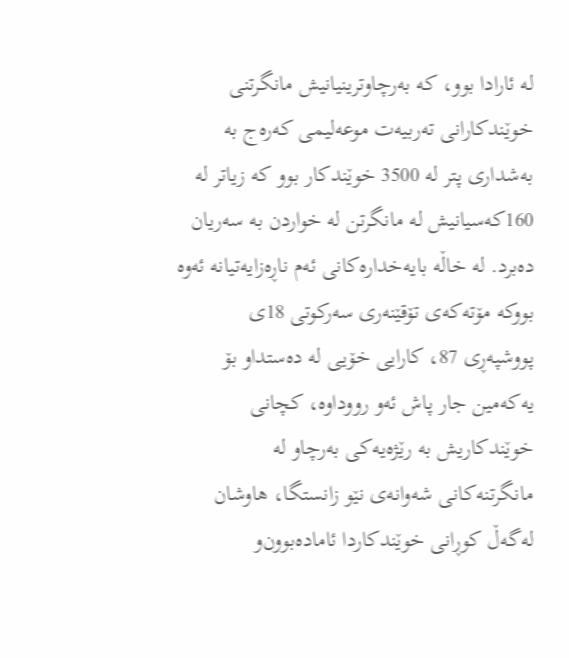له‌ ئارادا بوو، كه‌ به‌رچاوترینیانیش مانگرتنی‌ خوێندكارانی‌ ته‌ربیه‌ت موعه‌لیمی‌ كه‌ره‌ج به‌ به‌شداری‌ پتر له‌ 3500 خوێندكار بوو كه‌ زیاتر له‌ 160كه‌سیانیش له‌ مانگرتن له‌ خواردن به‌ سه‌ریان ده‌برد. له‌ خاڵه‌ بایه‌خداره‌كانی‌ ئه‌م ناڕه‌زایه‌تیانه‌ ئه‌وه‌ بووكه‌ مۆته‌كه‌ی‌ تۆقێنه‌ری‌ سه‌ركوتی‌ 18ی‌ پووشپه‌ڕی‌ 87، كارایی‌ خۆیی‌ له‌ ده‌ستدا‌و بۆ یه‌كه‌مین جار پاش ئه‌و رووداوه‌، كچانی‌ خوێندكاریش به‌ رێژه‌یه‌كی‌ به‌رچاو له‌ مانگرتنه‌كانی‌ شه‌وانه‌ی‌ نێو زانستگا، هاوشان له‌گه‌ڵ كوڕانی‌ خوێندكاردا ئاماده‌بوون‌و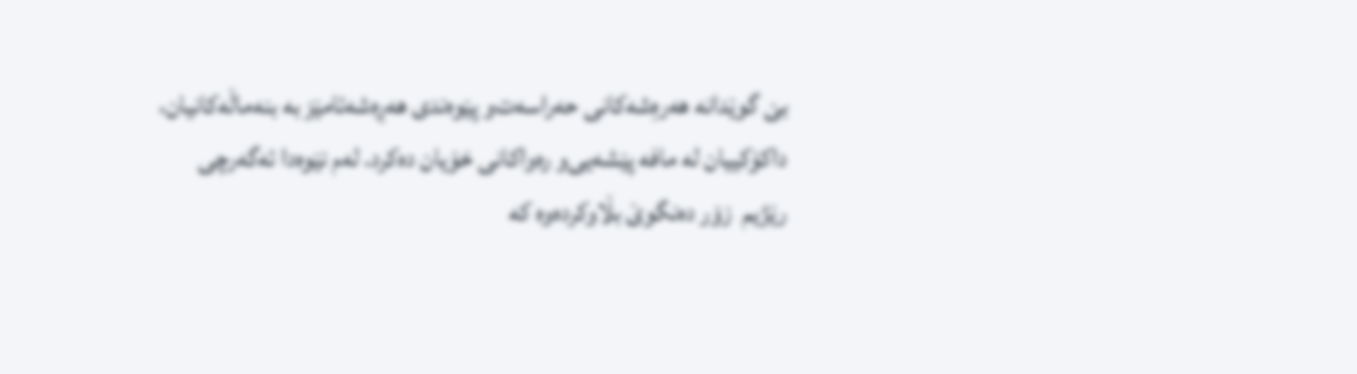بێ‌ گوێدانه‌ هه‌ره‌ِشه‌كانی‌ حه‌راسه‌ت‌و پێوه‌ندی‌ هه‌ڕه‌شه‌ئامێز به‌ بنه‌ماڵه‌كانیان، داكۆكییان له‌ مافه‌ پێشه‌یی‌‌و ره‌واكانی‌ خۆیان ده‌كرد. له‌م نێوه‌دا ئه‌گه‌رچی‌ رێژیم  زۆر ده‌نگوێ‌ بڵاوكرده‌وه‌ كه‌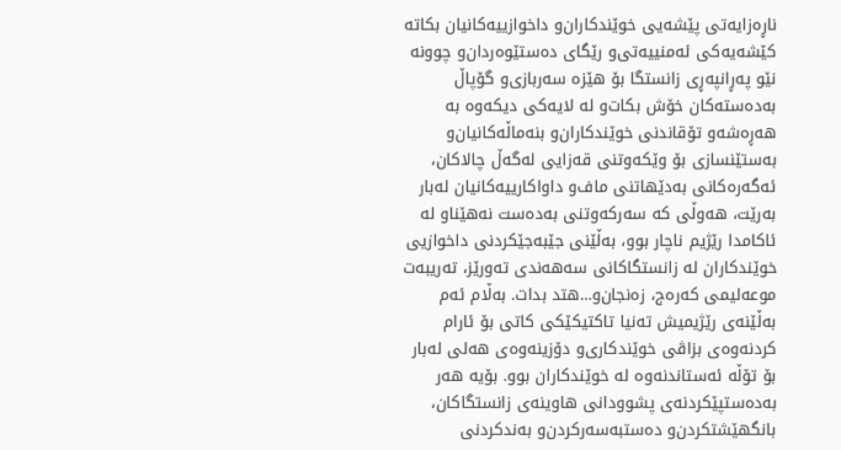ناڕه‌زایه‌تی‌ پێشه‌یی‌ خوێندكاران‌و داخوازییه‌كانیان بكاته‌ كێشه‌یه‌كی‌ ئه‌منییه‌تی‌‌و رێگای‌ ده‌ستێوه‌ردان‌و چوونه‌ نێو په‌ڕانپه‌ڕی‌ زانستگا بۆ هێزه‌ سه‌ربازی‌‌و گۆپاڵ به‌ده‌سته‌كان خۆش بكات‌و له‌ لایه‌كی‌ دیكه‌وه‌ به‌ هه‌ڕه‌شه‌‌و تۆقاندنی‌ خوێندكاران‌و بنه‌ماڵه‌كانیان‌و به‌ستێنسازی‌ بۆ وێكه‌وتنی‌ قه‌زایی‌ له‌گه‌ڵ چالاكان، ئه‌گه‌ره‌كانی‌ به‌دێهاتنی‌ ماف‌و داواكارییه‌كانیان له‌بار به‌رێت، هه‌وڵی‌ كه‌ سه‌ركه‌وتنی‌ به‌ده‌ست نه‌هێنا‌و له‌ ئاكامدا رێژیم ناچار بوو، به‌ڵێنی‌ جێبه‌جێكردنی‌ داخوازیی‌ خوێندكاران له‌ زانستگاكانی‌ سه‌هه‌ندی‌ ته‌ورێز، ته‌ریبه‌ت موعه‌لیمی‌ كه‌ره‌ج، زه‌نجان‌و...هتد بدات. به‌ڵام ئه‌م به‌ڵێنه‌ی‌ رێژیمیش ته‌نیا تاكتیكێكی‌ كاتی‌ بۆ ئارام كردنه‌وه‌ی‌ بزاڤی‌ خوێندكاری‌‌و دۆزینه‌وه‌ی‌ هه‌لی‌ له‌بار بۆ تۆڵه‌ ئه‌ستاندنه‌وه‌ له‌ خوێندكاران بوو. بۆیه‌ هه‌ر به‌ده‌ستپێكردنه‌ی‌ پشوودانی‌ هاوینه‌ی‌ زانستگاكان، بانگهێشتكردن‌و ده‌ستبه‌سه‌ركردن‌و به‌ندكردنی‌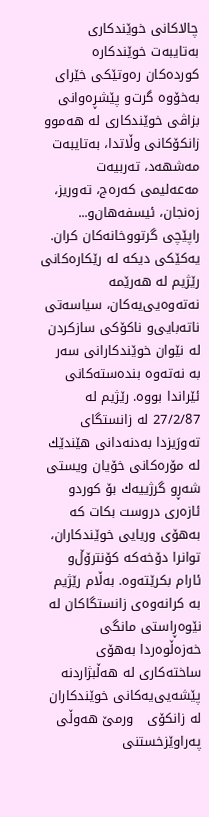چالاكانی‌ خوێندكاری‌  به‌تایبه‌ت خوێندكاره‌ كورده‌كان ره‌وتێكی‌ خێرای‌ به‌خۆوه‌ گرت‌و پێشڕه‌وانی‌ بزاڤی‌ خوێندكاری‌ له‌ هه‌موو زانكۆكانی‌ وڵاتدا، به‌تایبه‌ت مه‌شهه‌د، ته‌ربیه‌ت مه‌عه‌لیمی‌ كه‌ره‌ج، ته‌وریز، زه‌نجان، ئیسفه‌هان‌و... راپێچی‌ گرتووخانه‌كان كران.
یه‌كێكی‌ دیكه‌ له‌ رێكاره‌كانی‌ رێژیم له‌ هه‌رێمه‌ نه‌ته‌وه‌یی‌یه‌كان، سیاسه‌تی‌ ناته‌بایی‌‌و ناكۆكی‌ سازكردن له‌ نێوان خوێندكارانی‌ سه‌ر به‌ نه‌ته‌وه‌ بنده‌سته‌كانی‌ ئێراندا بووه‌. رێژیم له‌ 27/2/87 له‌ زانستگای‌ ته‌ورَیزدا به‌دنه‌دانی‌ هێندێك له‌ مۆره‌كانی‌ خۆیان ویستی‌ شه‌ڕ‌و گرژییه‌ك بۆ كورد‌و ئازه‌ری‌ دروست بكات كه‌ به‌هۆی‌ وریایی‌ خوێندكاران، توانرا دۆخه‌كه‌ كۆنترۆڵ‌و ئارام بكرێته‌وه‌. به‌ڵام رێژیم به‌ كرانه‌وه‌ی‌ زانستگاكان له‌ نێوه‌ڕاستی‌ مانگی‌ خه‌زه‌ڵوه‌ردا به‌هۆی‌ ساخته‌كاری‌ له‌ هه‌ڵبژاردنه‌ پێشه‌یی‌یه‌كانی‌ خوێندكاران له‌ زانكۆی‌   ورمێ‌ هه‌وڵی‌ په‌راوێزخستنی‌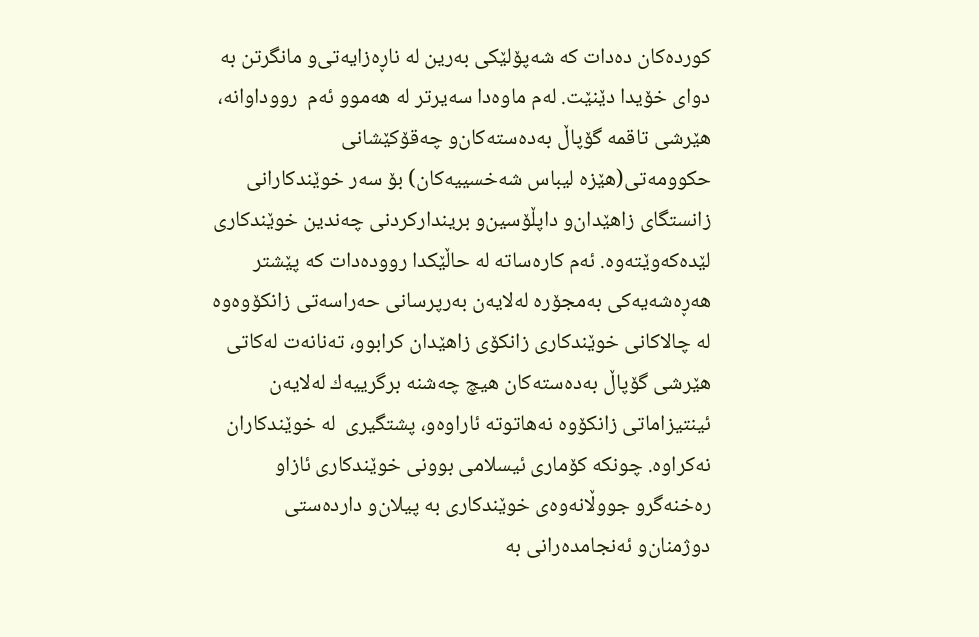كورده‌كان ده‌دات كه‌ شه‌پۆلێكی‌ به‌رین له‌ ناڕه‌زایه‌تی‌‌و مانگرتن به‌ دوای‌ خۆیدا دێنێت. له‌م ماوه‌دا سه‌یرتر له‌ هه‌موو ئه‌م  رووداوانه‌، هێرشی‌ تاقمه‌ گۆپاڵ به‌ده‌سته‌كان‌و چه‌قۆكێشانی‌ حكوومه‌تی‌(هێزه‌ لیباس شه‌خسییه‌كان) بۆ سه‌ر خوێندكارانی‌ زانستگای‌ زاهێدان‌و داپڵۆسین‌و برینداركردنی‌ چه‌ندین خوێندكاری‌ لێده‌كه‌وێته‌وه‌. ئه‌م كاره‌ساته‌ له‌ حاڵێكدا رووده‌دات كه‌ پێشتر هه‌ڕه‌شه‌یه‌كی‌ به‌مجۆره‌ له‌لایه‌ن به‌رپرسانی‌ حه‌راسه‌تی‌ زانكۆوه‌وه‌ له‌ چالاكانی‌ خوێندكاری‌ زانكۆی‌ زاهێدان كرابوو، ته‌نانه‌ت له‌كاتی‌ هێرشی‌ گۆپاڵ به‌ده‌سته‌كان هیچ چه‌شنه‌ برگرییه‌ك له‌لایه‌ن ئینتیزاماتی‌ زانكۆوه‌ نه‌هاتوته‌ ئاراوه‌و، پشتگیری‌  له‌ خوێندكاران نه‌كراوه‌. چونكه‌ كۆماری‌ ئیسلامی‌ بوونی‌ خوێندكاری‌ ئازا‌و ره‌خنه‌گر‌و جووڵانه‌وه‌ی‌ خوێندكاری‌ به‌ پیلان‌و دارده‌ستی‌ دوژمنان‌و ئه‌نجامده‌رانی‌ به‌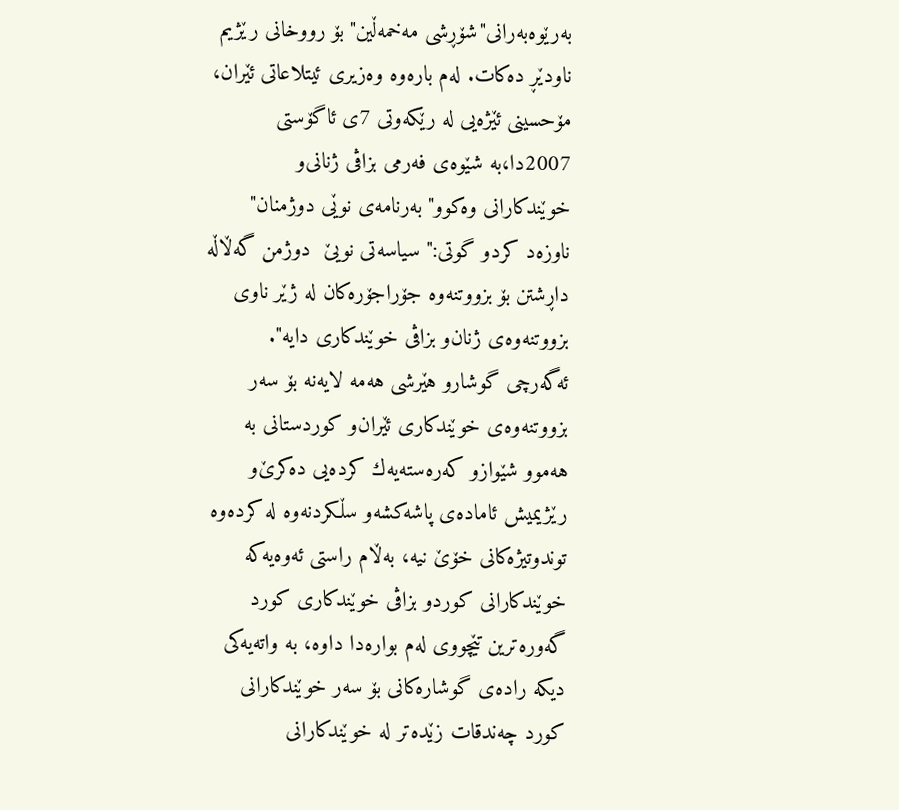به‌رێوه‌به‌رانی‌"شۆڕشی‌ مه‌خمه‌ڵین" بۆ رووخانی‌ رێژیم ناودێڕ ده‌كات. له‌م باره‌وه‌ وه‌زیری‌ ئیتلاعاتی‌ ئێران، مۆحسینی‌ ئێژه‌یی‌ له‌ رێكه‌وتی‌ 7ی‌ ئاگۆستی‌ 2007دا،به‌ شێوه‌ی‌ فه‌رمی‌ بزاڤی‌ ژنانی‌‌و خوێندكارانی‌ وه‌كوو" به‌رنامه‌ی‌ نوێی‌ دوژمنان" ناوزه‌د كردو گوتی‌:" سیاسه‌تی‌ نویێ‌  دوژمن گه‌ڵاڵه‌ داڕشتن بۆ بزووتنه‌وه‌ جۆراجۆره‌كان له‌ ژێر ناوی‌ بزووتنه‌وه‌ی‌ ژنان‌و بزاڤی‌ خوێندكاری‌ دایه‌". ئه‌گه‌رچی‌ گوشار‌و هێرشی‌ هه‌مه‌ لایه‌نه‌ بۆ سه‌ر بزووتنه‌وه‌ی‌ خوێندكاری‌ ئێران‌و كوردستانی‌ به‌ هه‌موو شێواز‌و كه‌ره‌سته‌یه‌ك كرده‌یی‌ ده‌كرێ‌‌و رێژیمیش ئاماده‌ی‌ پاشه‌كشه‌‌و سڵكردنه‌وه‌ له‌ كرده‌وه‌ توند‌وتیژه‌كانی‌ خۆێ‌ نیه‌، به‌ڵام راستی‌ ئه‌وه‌یه‌كه‌ خوێندكارانی‌ كورد‌و بزاڤی‌ خوێندكاری‌ كورد گه‌وره‌ترین تێچووی‌ له‌م بواره‌دا داوه‌، به‌ واته‌یه‌كی‌ دیكه‌ راده‌ی‌ گوشاره‌كانی‌ بۆ سه‌ر خوێندكارانی‌ كورد چه‌ندقات زێده‌تر له‌ خوێندكارانی‌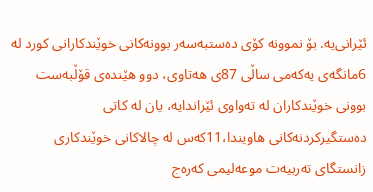ئێرانی‌یه‌. بۆ نموونه‌ كۆی‌ ده‌ستبه‌سه‌ر بوونه‌كانی‌ خوێندكارانی‌ كورد له‌ 6مانگه‌ی‌ یه‌كه‌می‌ ساڵی‌ 87ی‌ هه‌تاوی‌، دوو هێنده‌ی‌ قۆڵبه‌ست بوونی‌ خوێندكاران له‌ ته‌واوی‌ ئێراندایه‌، یان له‌ كاتی‌ ده‌ستگیركردنه‌كانی‌ هاویندا،11كه‌س له‌ چالاكانی‌ خوێندكاری‌ زانستگای‌ ته‌ربیه‌ت موعه‌لیمی‌ كه‌ره‌ج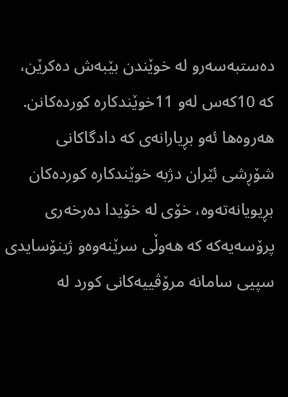ده‌ستبه‌سه‌ر‌و له‌ خوێندن بێبه‌ش ده‌كرێن، كه‌ 10كه‌س له‌و 11خوێندكاره‌ كورده‌كانن. هه‌روه‌ها ئه‌و بڕیارانه‌ی‌ كه‌ دادگاكانی‌ شۆڕشی‌ ئێران دژبه‌ خوێندكاره‌ كورده‌كان بڕیویانه‌ته‌وه‌، خۆی‌ له‌ خۆیدا ده‌رخه‌ری‌ پرۆسه‌یه‌كه‌ كه‌ هه‌وڵی‌ سرێنه‌وه‌و ژینۆسایدی‌ سپیی‌ سامانه‌ مرۆڤییه‌كانی‌ كورد له‌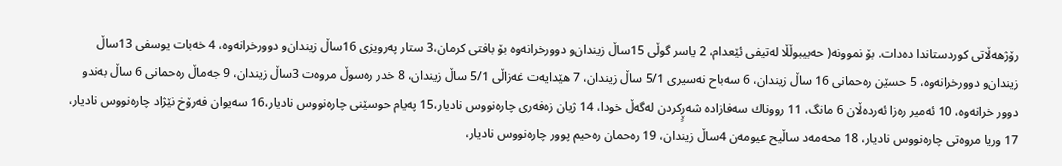رۆژهه‌ڵاتی‌ كوردستاندا ده‌دات. بۆ نموونه‌( حه‌بیبوڵڵا له‌تیفی ئێعدام، 2 یاسر گوڵی‌ 15ساڵ زیندان‌و دوورخرانه‌وه‌ بۆ بافتی‌ كرمان،3 ستار په‌رویزی‌ 16ساڵ زیندان‌و دوورخرانه‌وه‌، 4 خه‌بات یوسفی‌ 13ساڵ زیندان‌و دوورخرانه‌وه‌، 5 حسێن ره‌حمانی‌ 16 ساڵ زیندان، 6 سه‌باح نه‌سیری‌ 5/1 ساڵ زیندان، 7 هێدایه‌ت غه‌زاڵی‌ 5/1 ساڵ زیندان، 8 خدر ره‌سوڵ مروه‌ت 3ساڵ زیندان، 9 جه‌ماڵ ره‌حمانی‌ 6 ساڵ به‌ند‌و دوور خرانه‌وه‌، 10 ئه‌میر ره‌زا ئه‌رده‌ڵان 6 مانگ، 11 رووناك سه‌فازاده شه‌ڕٍكردن له‌گه‌ڵ خودا، 14 ژیان زه‌فه‌ری‌ چاره‌نووس نادیار،15 په‌یام حوسێنی‌ چاره‌نووس نادیار،16 سه‌یوان فه‌رۆخ نێژاد چاره‌نووس نادیار، 17 وریا مروه‌تی‌ چاره‌نووس نادیار، 18 محه‌مه‌د ساڵیح عیومه‌ن 4ساڵ زیندان، 19 ره‌حمان ره‌حیم پوور چاره‌نووس نادیار،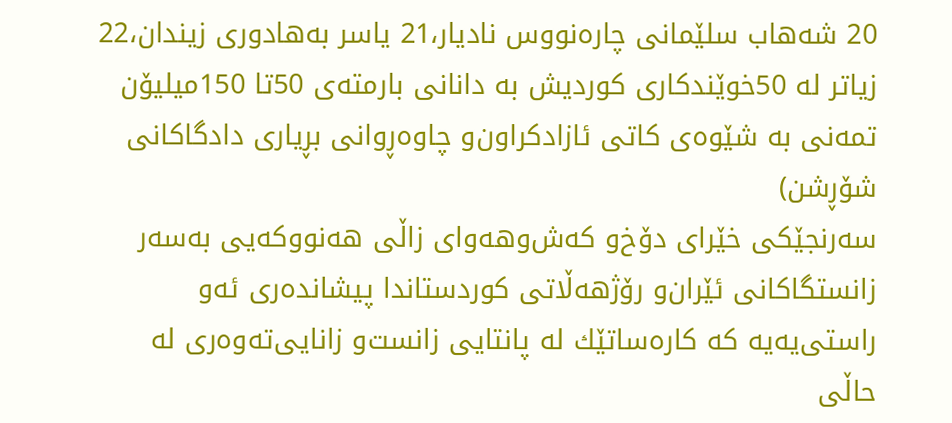20 شه‌هاب سلێمانی‌ چاره‌نووس نادیار،21 یاسر به‌هادوری‌ زیندان،22 زیاتر له‌ 50خوێندكاری‌ كوردیش به‌ دانانی‌ بارمته‌ی‌ 50تا 150میلیۆن تمه‌نی‌ به‌ شێوه‌ی‌ كاتی‌ ئازادكراون‌و چاوه‌ڕوانی‌ بڕیاری‌ دادگاكانی‌ شۆڕشن)
سه‌رنجێكی‌ خێرای‌ دۆخ‌و كه‌ش‌وهه‌وای‌ زاڵی‌ هه‌نووكه‌یی‌ به‌سه‌ر زانستگاكانی‌ ئێران‌و رۆژهه‌ڵاتی‌ كوردستاندا پیشانده‌ری‌ ئه‌و راستی‌یه‌یه‌ كه‌ كاره‌ساتێك له‌ پانتایی‌ زانست‌و زانایی‌ته‌وه‌ری‌ له‌ حاڵی‌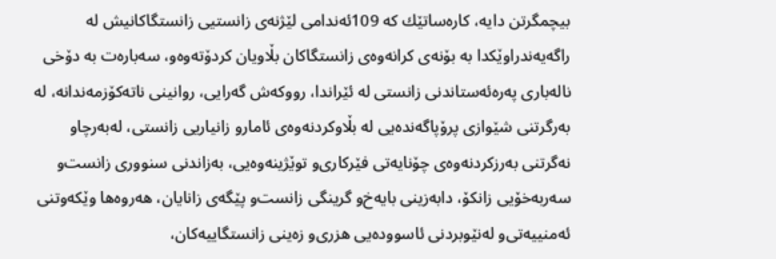بیچمگرتن دایه‌، كاره‌ساتێك كه‌ 109ئه‌ندامی‌ لێژنه‌ی‌ زانستیی‌ زانستگاكانیش له‌ راگه‌یه‌ندراوێكدا به‌ بۆنه‌ی‌ كرانه‌وه‌ی‌ زانستگاكان بڵاویان كردۆته‌وه‌و، سه‌باره‌ت به‌ دۆخی‌ ناله‌باری‌ په‌ره‌ئه‌ستاندنی‌ زانستی‌ له‌ ئێراندا، رووكه‌ش گه‌رایی‌، روانینی‌ ناته‌كۆزمه‌ندانه‌، له‌ به‌رگرتنی‌ شێوازی‌ پرۆپاگه‌نده‌یی‌ له‌ بڵاوكردنه‌وه‌ی‌ ئامار‌و زانیاریی‌ زانستی‌، له‌به‌رچاو نه‌گرتنی‌ به‌رزكردنه‌وه‌ی‌ چۆنایه‌تی‌ فێركاری‌‌و توێژینه‌وه‌یی‌، به‌زاندنی‌ سنووری‌ زانست‌و سه‌ربه‌خۆیی‌ زانكۆ، دابه‌زینی‌ بایه‌خ‌و گرینگی‌ زانست‌و پێگه‌ی‌ زانایان، هه‌روه‌ها وێكه‌وتنی‌ ئه‌منییه‌تی‌‌و له‌نێوبردنی‌ ئاسووده‌یی‌ هزری‌‌و زه‌ینی‌ زانستگاییه‌كان،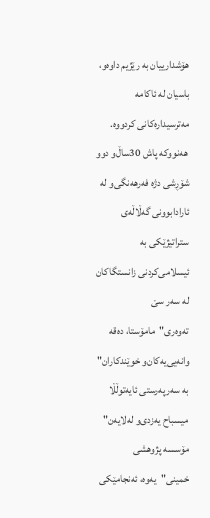هۆشدارییان به‌ رێژیم داوه‌و، باسیان له‌ ئاكامه‌ مه‌ترسیداره‌كانی‌ كردووه‌.
 هه‌نووكه‌ پاش 30ساڵ‌و دوو شۆڕشی‌ دژه‌ فه‌رهه‌نگی‌‌و له‌ ئارادابوونی‌ گه‌ڵاڵه‌ی‌ ستراتیژێكی‌ به‌ ئیسلامی‌كردنی‌ زانستگاكان له‌ سه‌ر سێ‌ ته‌وه‌ری‌"مامۆستا، ده‌قه‌ وانه‌یی‌یه‌كان‌و خوێندكاران" به‌ سه‌رپه‌رستی‌ ئایه‌توڵڵا میسباح یه‌زدی‌‌و له‌لایه‌ن" مۆسسه‌ پژوهشی‌ خمینی‌"یه‌وه‌، ئه‌نجامێكی‌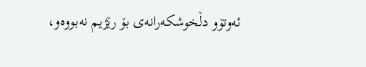ئه‌وتۆ‌و دڵخوشكه‌رانه‌ی‌ بۆ رێژیم نه‌بووه‌و،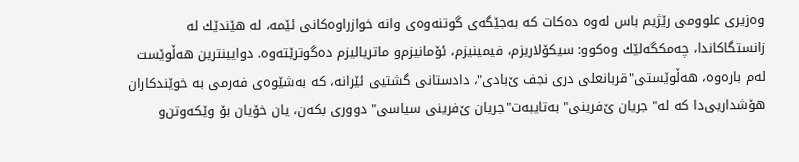وه‌زیری‌ علوومی‌ رێژیم باس له‌وه‌ ده‌كات كه‌ به‌جێگه‌ی‌ گوتنه‌وه‌ی‌ وانه‌ خوازراوه‌كانی‌ ئێمه‌، له‌ هێندێك له‌ زانستگاكاندا، چه‌مكگه‌لێك وه‌كوو: سیكۆلاریزم، فیمینیزم، ئۆمانیزم‌و ماتریالیزم ده‌گوترێته‌وه‌. دوایینترین هه‌ڵوێست له‌م باره‌وه‌، هه‌ڵوێستی‌"قربانعلی‌ دری‌ نجف ێ‌بادی‌"، دادستانی‌ گشتیی‌ ئێرانه‌، كه‌ به‌شێوه‌ی‌ فه‌رمی‌ به‌ خوێندكاران هۆشداریی‌دا كه‌ له‌" جریان ێ‌فرینی‌" به‌تایبه‌ت"جریان ێ‌فرینی‌ سیاسی‌" دووری‌ بكه‌ن، یان خۆیان بۆ وێكه‌وتن‌و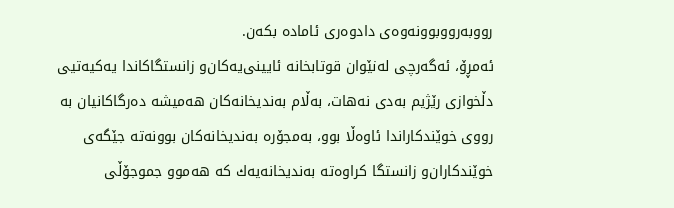رووبه‌رووبوونه‌وه‌ی‌ دادوه‌ری‌ ئاماده‌ بكه‌ن.
ئه‌مڕۆ، ئه‌گه‌رچی‌ له‌نێوان قوتابخانه‌ ئایینی‌یه‌كان‌و زانستگاكاندا یه‌كیه‌تیی‌ دڵخوازی‌ رێژیم به‌دی‌ نه‌هات، به‌ڵام به‌ندیخانه‌كان هه‌میشه‌ ده‌رگاكانیان به‌ رووی‌ خوێندكاراندا ئاوه‌ڵا بوو، به‌مجۆره‌ به‌ندیخانه‌كان بوونه‌ته‌ جێگه‌ی‌ خوێندكاران‌و زانستگا كراوه‌ته‌ به‌ندیخانه‌یه‌ك كه‌ هه‌موو جموجۆڵی‌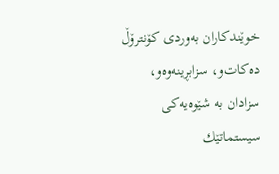خوێندكاران به‌وردی‌ كۆنترۆڵ ده‌كات‌و، سزابڕینه‌وه‌و، سزادان به‌ شێوه‌یه‌كی‌ سیستماتێك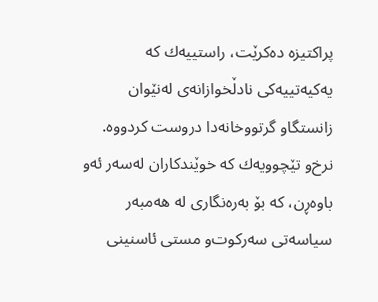پراكتیزه‌ ده‌كرێت، راستییه‌ك كه‌ یه‌كیه‌تییه‌كی‌ نادڵخوازانه‌ی‌ له‌نێوان زانستگا‌و گرتووخانه‌دا دروست كردووه‌. نرخ‌و تێچوویه‌ك كه‌ خوێندكاران له‌سه‌ر ئه‌و باوه‌ڕن، كه‌ بۆ به‌ره‌نگاری‌ له‌ هه‌مبه‌ر سیاسه‌تی‌ سه‌ركوت‌و مستی‌ ئاسنینی‌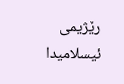رێژیمی‌ ئیسلامیدا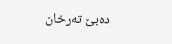ده‌بێ‌ ته‌رخان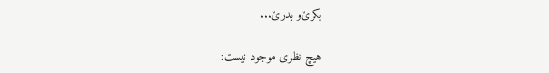بكرێ‌‌و بدرێ‌...

هیچ نظری موجود نیست: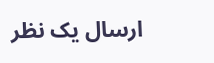ارسال یک نظر